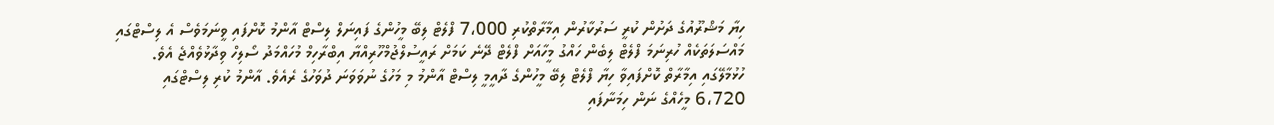ހިޔާ މަޝްރޫއުގެ ދަށުން ކުރީ ސަރުކާރުން އިމާރާތްކުރި 7،000 ފްލެޓް ލިބޭ މީހުންގެ ފައިނަލް ލިސްޓް އާންމު ކޮށްފައި ވީނަމަވެސް އެ ލިސްޓްގައި މައްސަލަތަކެއް ހުރިނަމަ ފްލެޓް ލިބެން ހައްގު މީހާއަށް ފްލެޓް ދޭނެ ކަމަށް ރައީސުލްޖުމްހޫރިއްޔާ އިބްރާހިމް މުހައްމަދު ސޯލިހް ވިދާޅުވެއްޖެ އެވެ.
ހުޅުމާލޭގައި އިމާރާތް ކޮށްފައިވާ ހިޔާ ފްލެޓް ލިބޭ މީހުންގެ ދާއީމީ ލިސްޓް އާންމު މި މަހުގެ ނުވަވަނަ ދުވަހުގެ ރެއެވެ. އާންމު ކުރި ލިސްޓްގައި 6،720 މީހެއްގެ ނަން ހިމަނާފައި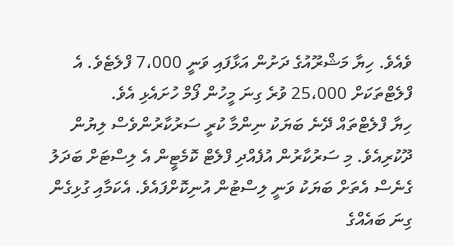ވެއެވެ. ހިޔާ މަޝްރޫއުގެ ދަށުން އަޅާފައި ވަނީ 7،000 ފްލެޓެވެ. އެ ފްލެޓްތަކަށް 25،000 ވުރެ ގިނަ މީހުން ފޯމް ހުށައެޅި އެވެ.
ހިޔާ ފްލެޓްތައް ދޭނެ ބަޔަކު ނިންމާ ކުރީ ސަރުކާރުންވެސް ލިޔުން ދޫކުރިއެވެ. މި ސަރުކާރުން އުފެއްދި ފްލެޓް ކޮމެޓީން އެ ލިސްޓަށް ބަދަލު ގެނެސް އެތަށް ބަޔަކު ވަނީ ލިސްޓުން އުނިކޮށްފައެވެ. އެކަމާއި ގުޅިގެން ގިނަ ބައެއްގެ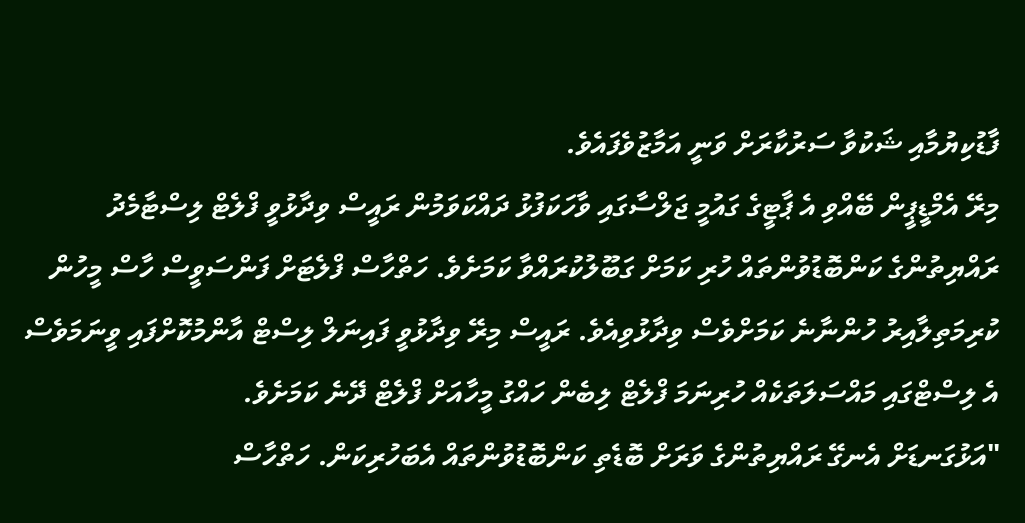ފާޑުކިޔުމާއި ޝަކުވާ ސަރުކާރަށް ވަނީ އަމާޒުވެފައެވެ.
މިރޭ އެމްޑީޕީން ބޭއްވި އެ ޕާޓީގެ ގައުމީ ޖަލްސާގައި ވާހަކަފުޅު ދައްކަވަމުން ރައީސް ވިދާޅުވީ ފްލެޓް ލިސްޓާމެދު ރައްޔިތުންގެ ކަންބޮޑުވުންތައް ހުރި ކަމަށް ގަބޫލުކުރައްވާ ކަމަށެވެ. ހަތްހާސް ފްލެޓަށް ފަންސަވީސް ހާސް މީހުން ކުރިމަތިލާއިރު ހުންނާނެ ކަމަށްވެސް ވިދާޅުވިއެވެ. ރައީސް މިރޭ ވިދާޅުވީ ފައިނަލް ލިސްޓް އާންމުކޮށްފައި ވީނަމަވެސް އެ ލިސްޓްގައި މައްސަލަތަކެއް ހުރިނަމަ ފްލެޓް ލިބެން ހައްގު މީހާއަށް ފްލެޓް ދޭނެ ކަމަށެވެ.
"އަޅުގަނޑަށް އެނގޭ ރައްޔިތުންގެ ވަރަށް ބޮޑެތި ކަންބޮޑުވުންތައް އެބަހުރިކަން. ހަތްހާސް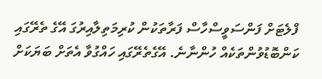ފްލެޓަށް ފަންސަވީސްހާސް ފަރާތަކުން ކުރިމަތިލާއިރުގަ އޭގެ ތެރޭގައި ކަންބޮޑުވުންތަކެއް ހުންނާނެ. އޭގެތެރޭގައި ހައްގުވާ އެތަށް ބަޔަކަށް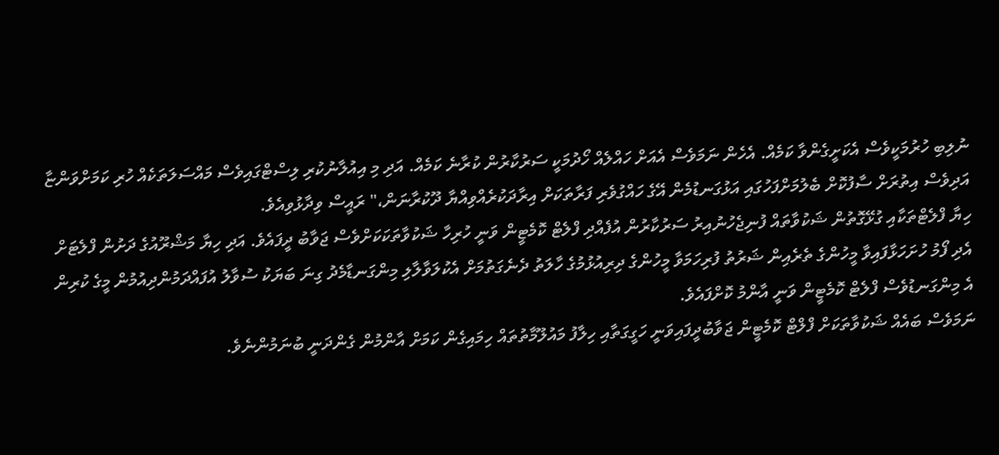ނުލިބި ހުރުމަކީވެސް އެކަށީގެންވާ ކަމެއް. އެހެން ނަމަވެސް އެއަށް ހައްލެއް ހޯދުމަކީ ސަރުކާރުން ކުރާނެ ކަމެއް. އަދި މި އިއުލާނުކުރި ލިސްޓްގައިވެސް މައްސަލަތަކެއް ހުރި ކަމަށްވަންޏާ އަދިވެސް އިތުރަށް ސާފުކޮށް ބެލުމަށްފަހުގައި އަޅުގަނޑުމެން އޭގެ ހައްގުވެރި ފަރާތަކަށް އިރާދަކުރެއްވިއްޔާ ދޫކުރާނަން،" ރައީސް ވިދާޅުވިއެވެ.
ހިޔާ ފްލެޓްތަކާއި ގުޅޭގޮތުން ޝަކުވާތައް ފުނިޖެހުނުއިރު ސަރުކާރުން އުފެއްދި ފްލެޓް ކޮމެޓީން ވަނީ ހުރިހާ ޝަކުވާތަކަކަށްވެސް ޖަވާބު ދީފައެވެ. އަދި ހިޔާ މަޝްރޫއުގެ ދަށުން ފްލެޓަށް އެދި ފޯމު ހުށަހަޅާފައިވާ މީހުންގެ ތެރެއިން ޝަރުތު ފުރިހަމަވާ މީހުންގެ ދިރިއުޅުމުގެ ހާލަތު ދެނެގަތުމަށް އެކުލަވާލާލި މިންގަނޑާމެދު ގިނަ ބަޔަކު ސުވާލު އުފައްދަމުންދިއުމުން މީގެ ކުރިން އެ މިންގަނޑުވެސް ފްލެޓް ކޮމެޓީން ވަނީ އާންމު ކޮށްފައެވެ.
ނަމަވެސް ބައެއް ޝަކުވާތަކަށް ފްލްޓް ކޮމެޓީން ޖަވާބުދީފައިވަނީ ހަގީގަތާއި ހިލާފު މައުލޫމާތުތައް ހިމައިގެން ކަމަށް އާންމުން ގެންދަނީ ބުނަމުންނެވެ.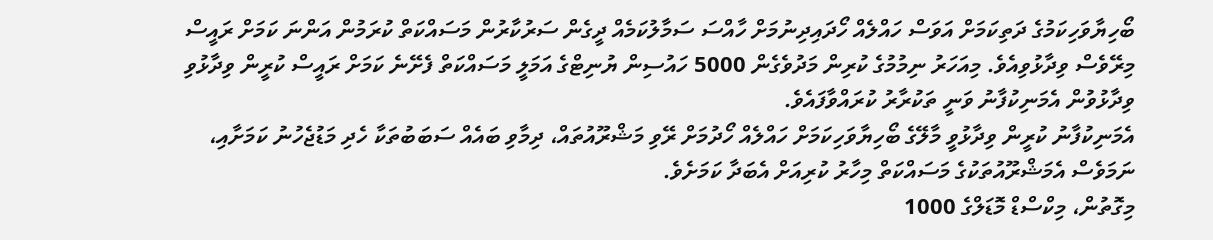ބޯހިޔާވަހިކަމުގެ ދަތިކަމަށް އަވަސް ހައްލެއް ހޯދައިދިނުމަށް ހާއްސަ ސަމާލުކަމެއް ދީގެން ސަރުކާރުން މަސައްކަތް ކުރަމުން އަންނަ ކަމަށް ރައީސް މިރޭވެސް ވިދާޅުވިއެވެ. މިއަހަރު ނިމުމުގެ ކުރިން މަދުވެގެން 5000 ހައުސިން ޔުނިޓްގެ އަމަލީ މަސައްކަތް ފެށޭނެ ކަމަށް ރައީސް ކުރީން ވިދާޅުވި ވިދާޅުވުން އެމަނިކުފާނު ވަނީ ތަކުރާރު ކުރައްވާފައެވެ.
އެމަނިކުފާނު ކުރީން ވިދާޅުވީ މާލޭގެ ބޯހިޔާވަހިކަމަށް ހައްލެއް ހޯދުމަށް ރޭވި މަޝްރޫއުތައް، ދިމާވި ބައެއް ސަބަބުތަކާ ހެދި މަޑުޖެހުނު ކަމަށާއި، ނަމަވެސް އެމަޝްރޫއުތަކުގެ މަސައްކަތް މިހާރު ކުރިއަށް އެބަދާ ކަމަށެވެ.
މިގޮތުން، މިކްސްޑް މޮޑަލްގެ 1000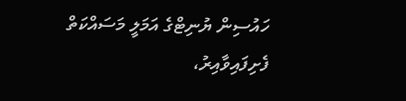ހައުސިން ޔުނިޓްގެ އަމަލީ މަސައްކަތް ފެށިފައިވާއިރު،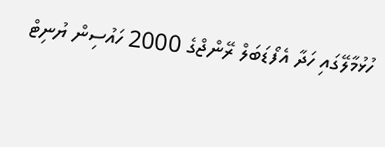ހުޅުމާލޭގައި ހަދާ އެފޯޑަބަލް ރޭންޖްގެ 2000 ހައުސިން ޔުނިޓް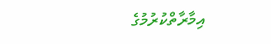އިމާރާތްކުރުމުގެ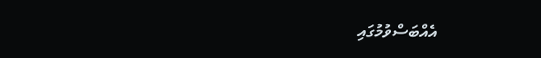އެއްބަސްވުމުގައި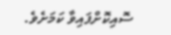ސޮއިކޮށްފައިވާ ކަމަށެވެ.